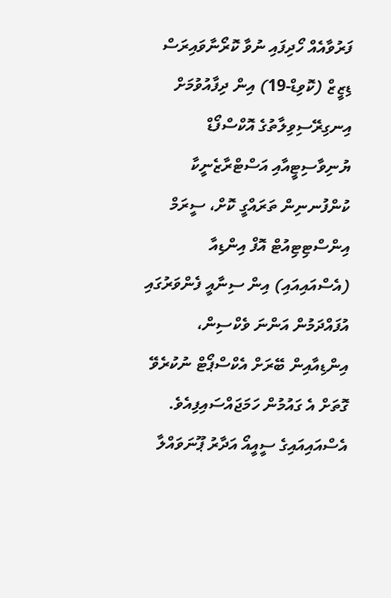ފަރުވާއެއް ހޯދިފައި ނުވާ ކޮރޯނާވައިރަސް ޑިޒީޒް (ކޮވިޑް-19) އިން ދިފާއުވުމަށް އިނގިރޭސިވިލާތުގެ އޮކްސްފޯޑް ޔުނިވާސިޓީއާއި އަސްޓްރާޒެނީކާ ކުންފުނނިން ތަރައްގީ ކޮށް، ސީރަމް އިންސްޓިޓިއުޓް އޮފް އިންޑިއާ (އެސްއައިއައި) އިން ސިނާއީ ފެންވަރުގައި އުފައްދަމުން އަންނަ ވެކްސިން، އިންޑިއާއިން ބޭރަށް އެކްސްޕޯޓް ނުކުރެވޭ ގޮތަށް އެ ގައުމުން ހަމަޖައްސައިފިއެވެ.
އެސްއައިއައިގެ ސީއީއޯ އަދާރު ޕޫނަވައްލާ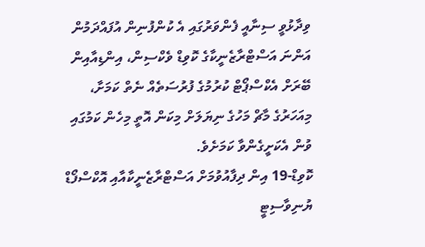ވިދާޅުވީ ސިނާއީ ފެންވަރުގައި އެ ކުންފުނިން އުފައްދަމުން އަންނަ އަސްޓްރާޒެނީކާގެ ކޮވިޑް ވެކްސިން، އިންޑިއާއިން ބޭރަށް އެކްސްޕޯޓް ކުރުމުގެ ފުރުސަތެއް ނެތް ކަމަށާ، މިއަހަރުގެ މާޗް މަހުގެ ނިޔަލަށް މިކަން އޮތީ މިހެން ކަމުގައި ވުން އެކަށީގެންވާ ކަމަށެވެ.
ކޮވިޑް-19 އިން ދިފާއުވުމަށް އަސްޓްރާޒެނީކާއާއި އޮކްސްފޯޑް ޔުނިވާސިޓީ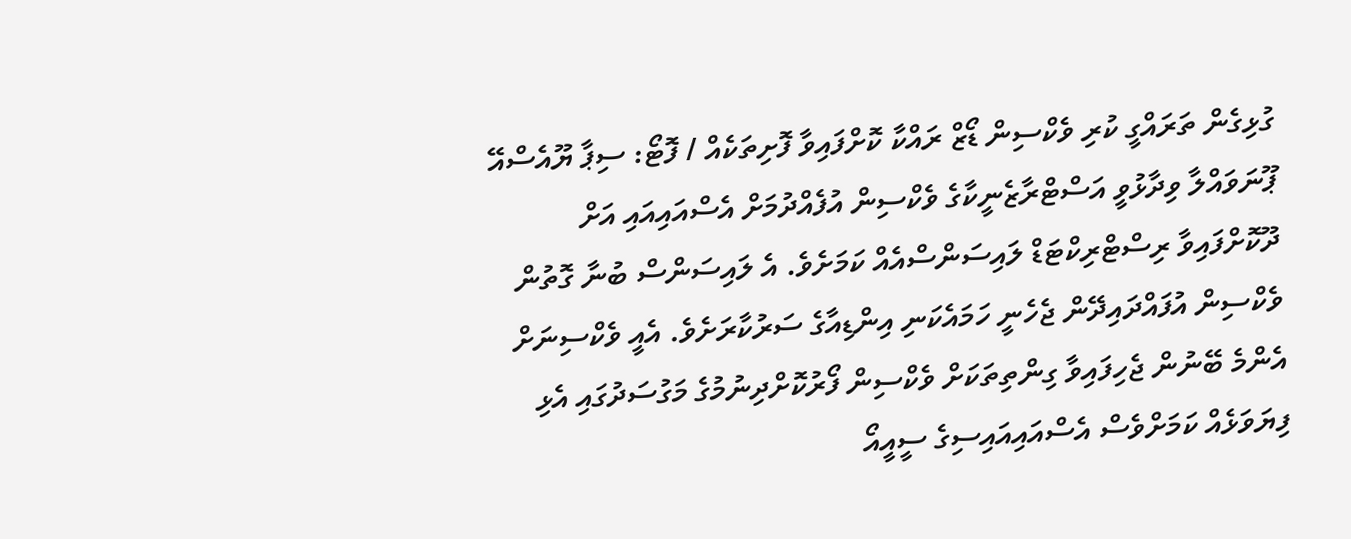ގުޅިގެން ތަރައްގީ ކުރި ވެކްސިން ޑޯޒް ރައްކާ ކޮށްފައިވާ ފޮށިތަކެއް / ފޮޓޯ: ސިޕާ ޔޫއެސްއޭ
ޕޫނަވައްލާ ވިދާޅުވީ އަސްޓްރާޒެނީކާގެ ވެކްސިން އުފެއްދުމަށް އެސްއައިއައި އަށް ދޫކޮށްފައިވާ ރިސްޓްރިކްޓަޑް ލައިސަންސްއެއް ކަމަށެވެ. އެ ލައިސަންސް ބުނާ ގޮތުން ވެކްސިން އުފައްދައިދޭން ޖެހެނީ ހަމައެކަނި އިންޑިއާގެ ސަރުކާރަށެވެ. އެއީ ވެކްސިނަށް އެންމެ ބޭނުން ޖެހިފައިވާ ގިންތިތަކަށް ވެކްސިން ފޯރުކޮށްދިނުމުގެ މަގުސަދުގައި އެޅި ފިޔަވަޅެއް ކަމަށްވެސް އެސްއައިއައިސިގެ ސީއީއޯ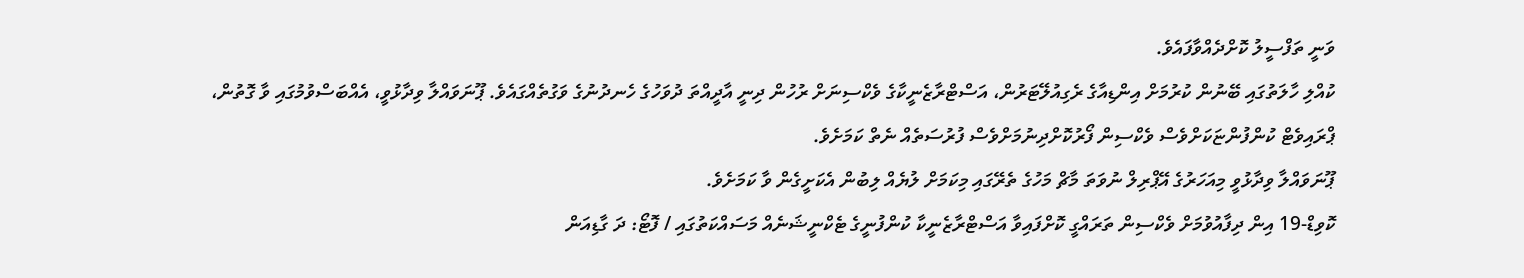ވަނީ ތަފްސީލު ކޮށްދެއްވާފައެވެ.
ކުއްލި ހާލަތުގައި ބޭނުން ކުރުމަށް އިންޑިއާގެ ރެގިއުލޭޓަރުން، އަސްޓްރާޒެނީކާގެ ވެކްސިނަށް ރުހުން ދިނީ އާދީއްތަ ދުވަހުގެ ހެނދުނުގެ ވަގުތެއްގައެވެ. ޕޫނަވައްލާ ވިދާޅުވީ، އެއްބަސްވުމުގައި ވާ ގޮތުން، ޕްރައިވެޓް ކުންފުންޏަކަށްވެސް ވެކްސިން ފޯރުކޮށްދިނުމަށްވެސް ފުރުސަތެއް ނެތް ކަމަށެވެ.
ޕޫނަވައްލާ ވިދާޅުވީ މިއަހަރުގެ އޭޕްރިލް ނުވަތަ މާޗް މަހުގެ ތެރޭގައި މިކަމަށް ލުޔެއް ލިބުން އެކަށީގެން ވާ ކަމަށެވެ.
ކޮވިޑް-19 އިން ދިފާއުވުމަށް ވެކްސިން ތަރައްގީ ކޮށްފައިވާ އަސްޓްރާޒެނީކާ ކުންފުނީގެ ޓެކްނީޝަނެއް މަސައްކަތުގައި / ފޮޓޯ: ދަ ގާޑިއަން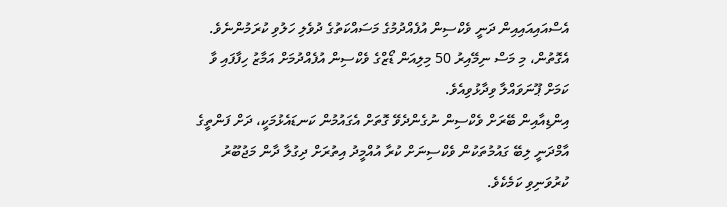އެސްއައިއައިއިން ދަނީ ވެކްސިން އުފެއްދުމުގެ މަސައްކަތުގެ ދުވެލި ހަލުވި ކުރަމުންނެވެ. އެގޮތުން، މި މަސް ނިމޭއިރު 50 މިލިއަން ޑޯޒްގެ ވެކްސިން އުފެއްދުމަށް އަމާޒު ހިފާފައި ވާ ކަމަށް ޕޫނަވައްލާ ވިދާޅުވިއެވެ.
އިންޑިއާއިން ބޭރަށް ވެކްސިން ނުގެންދެވޭ ގޮތަށް އެގައުމުން ކަނޑައެޅުމަކީ، ދަށް ފަންތީގެ އާމްދަނީ ލިބޭ ގައުމުތަކުން ވެކްސިނަށް ކުރާ އުއްމީދު އިތުރަށް ދިގުލާ ދާން މަޖުބޫރު ކުރުވަނިވި ކަމެކެވެ.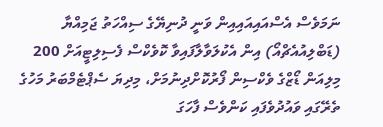ނަމަވެސް އެސްއައިއައިއިން ވަނީ ދުނިޔޭގެ ސިއްހަތު ޖަމިއްޔާ (ޑަބްލިއުއެޗްއޯ) އިން އެކުލަވާލާފައިވާ ކޮވެކްސް ފެސިލިޓީއަށް 200 މިލިއަން ޑޯޒްގެ ވެކްސިން ފޯރުކޮށްދިނުމަށް، މިދިޔަ ސެޕްޓެމްބަރު މަހުގެ ތެރޭގައި ވައުދުވެފައި ކަންވެސް ފާހަގަ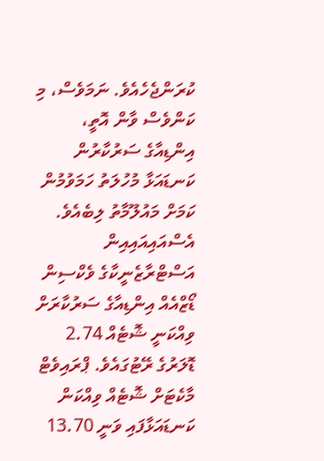ކުރަންޖެހެއެވެ. ނަމަވެސް، މި ކަންވެސް ވާން އޮތީ، އިންޑިއާގެ ސަރުކާރުން ކަނޑައަޅާ މުހުލަތު ހަމަވުމުން ކަމަށް މައުލޫމާތު ލިބެއެވެ.
އެސްއައިއައިއިން އަސްޓްރާޒެނީކާގެ ވެކްސިން ޑޯޒްއެއް އިންޑިއާގެ ސަރުކާރަށް ވިއްކަނީ ޝޮޓެއް 2.74 ޑޮލަރުގެ ރޭޓުގައެވެ. ޕްރައިވެޓް މާކެޓަށް ޝޮޓެއް ވިއްކަން ކަނޑައަޅާފައި ވަނީ 13.70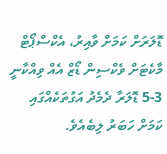ޑޮލަރަށް ކަމަށް ވާއިރު، އެކްސްޕޯޓް މާކެޓަށް ވެކްސިން ޑޯޒް އެއް ވިއްކާނީ 3-5 ޑޮލަރާ ދެމެދު އަގުތަކެއްގައި ކަމަށް ހަބަރު ލިބެއެވެ.